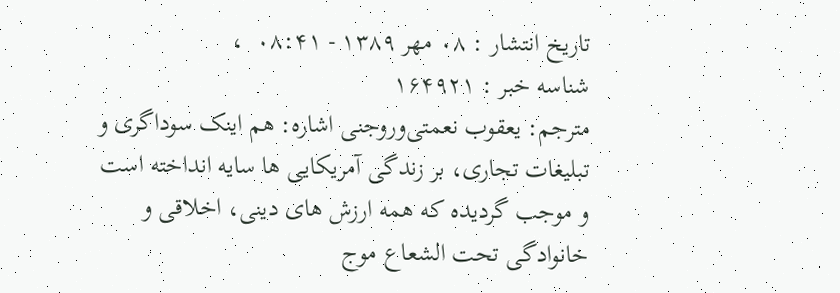تاریخ انتشار : ۰۸ مهر ۱۳۸۹ - ۰۸:۴۱  ،
شناسه خبر : ۱۶۴۹۲۱
مترجم: یعقوب نعمتی‌وروجنی اشاره: هم اینک سوداگری و تبلیغات تجاری، بر زندگی آمریکایی ها سایه انداخته است و موجب گردیده که همه ارزش های دینی، اخلاقی و خانوادگی تحت الشعاع موج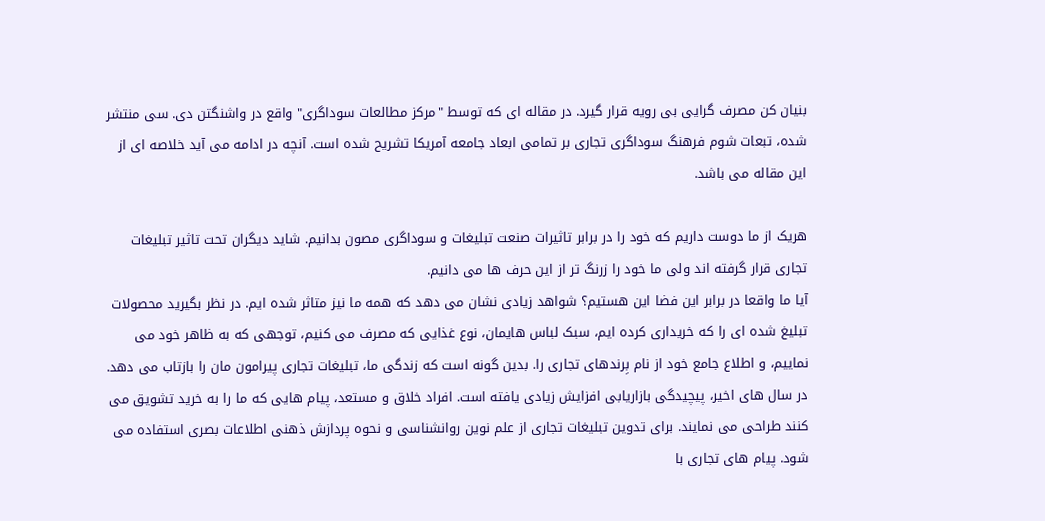بنیان کن مصرف گرایی بی رویه قرار گیرد. در مقاله ای که توسط "مرکز مطالعات سوداگری" واقع در واشنگتن دی. سی منتشر شده، تبعات شوم فرهنگ سوداگری تجاری بر تمامی ابعاد جامعه آمریکا تشریح شده است. آنچه در ادامه می آید خلاصه ای از این مقاله می باشد.

هریک از ما دوست داریم که خود را در برابر تاثیرات صنعت تبلیغات و سوداگری مصون بدانیم. شاید دیگران تحت تاثیر تبلیغات تجاری قرار گرفته اند ولی ما خود را زرنگ تر از این حرف ها می دانیم.
آیا ما واقعا در برابر این فضا این هستیم؟ شواهد زیادی نشان می دهد که همه ما نیز متاثر شده ایم. در نظر بگیرید محصولات تبلیغ شده ای را که خریداری کرده ایم، سبک لباس هایمان، نوع غذایی که مصرف می کنیم، توجهی که به ظاهر خود می نماییم، و اطلاع جامع خود از نام بِرندهای تجاری را. بدین گونه است که زندگی ما، تبلیغات تجاری پیرامون مان را بازتاب می دهد.
در سال های اخیر، پیچیدگی بازاریابی افزایش زیادی یافته است. افراد خلاق و مستعد، پیام هایی که ما را به خرید تشویق می کنند طراحی می نمایند. برای تدوین تبلیغات تجاری از علم نوین روانشناسی و نحوه پردازش ذهنی اطلاعات بصری استفاده می شود. پیام های تجاری با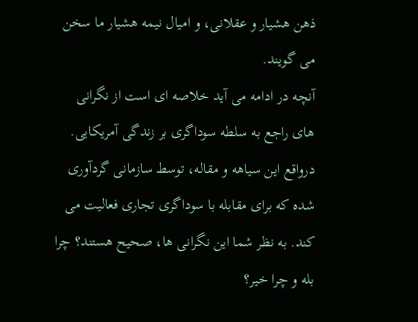ذهن هشیار و عقلانی، و امیال نیمه هشیار ما سخن می گویند.
آنچه در ادامه می آید خلاصه ای است از نگرانی های راجع به سلطه سوداگری بر زندگی آمریکایی. درواقع این سیاهه و مقاله، توسط سازمانی گردآوری شده که برای مقابله با سوداگری تجاری فعالیت می کند. به نظر شما این نگرانی ها، صحیح هستند؟ چرا بله و چرا خیر؟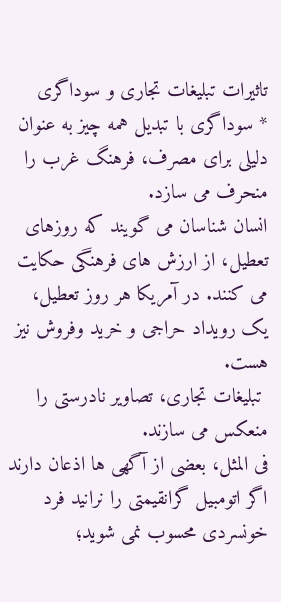تاثیرات تبلیغات تجاری و سوداگری
* سوداگری با تبدیل همه چیز به عنوان دلیلی برای مصرف، فرهنگ غرب را منحرف می سازد.
انسان شناسان می گویند که روزهای تعطیل، از ارزش های فرهنگی حکایت می کنند. در آمریکا هر روز تعطیل، یک رویداد حراجی و خرید وفروش نیز هست.
 تبلیغات تجاری، تصاویر نادرستی را منعکس می سازند.
فی المثل، بعضی از آگهی ها اذعان دارند اگر اتومبیل گرانقیمتی را نرانید فرد خونسردی محسوب نمی شوید؛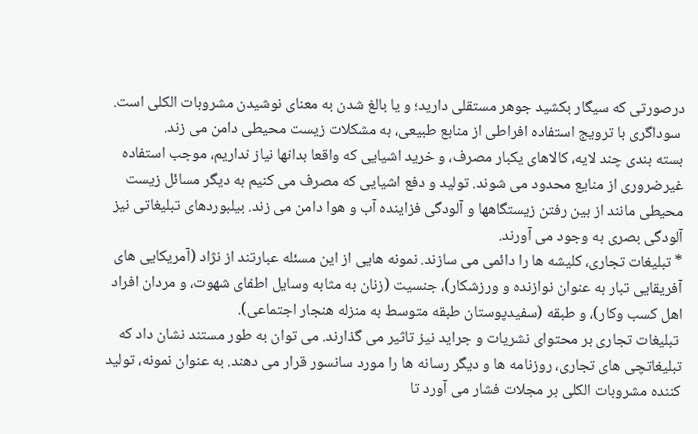درصورتی که سیگار بکشید جوهر مستقلی دارید؛ و یا بالغ شدن به معنای نوشیدن مشروبات الکلی است.
 سوداگری با ترویج استفاده افراطی از منابع طبیعی، به مشکلات زیست محیطی دامن می زند.
بسته بندی چند لایه، کالاهای یکبار مصرف، و خرید اشیایی که واقعا بدانها نیاز نداریم، موجب استفاده غیرضروری از منایع محدود می شوند. تولید و دفع اشیایی که مصرف می کنیم به دیگر مسائل زیست محیطی مانند از بین رفتن زیستگاهها و آلودگی فزاینده آب و هوا دامن می زند. بیلبوردهای تبلیغاتی نیز آلودگی بصری به وجود می آورند.
* تبلیغات تجاری، کلیشه ها را دائمی می سازند. نمونه هایی از این مسئله عبارتند از نژاد (آمریکایی های آفریقایی تبار به عنوان نوازنده و ورزشکار)، جنسیت (زنان به مثابه وسایل اطفای شهوت، و مردان افراد اهل کسب وکار)، و طبقه (سفیدپوستان طبقه متوسط به منزله هنجار اجتماعی).
 تبلیغات تجاری بر محتوای نشریات و جراید نیز تاثیر می گذارند. می توان به طور مستند نشان داد که تبلیغاتچی های تجاری، روزنامه ها و دیگر رسانه ها را مورد سانسور قرار می دهند. به عنوان نمونه، تولید کننده مشروبات الکلی بر مجلات فشار می آورد تا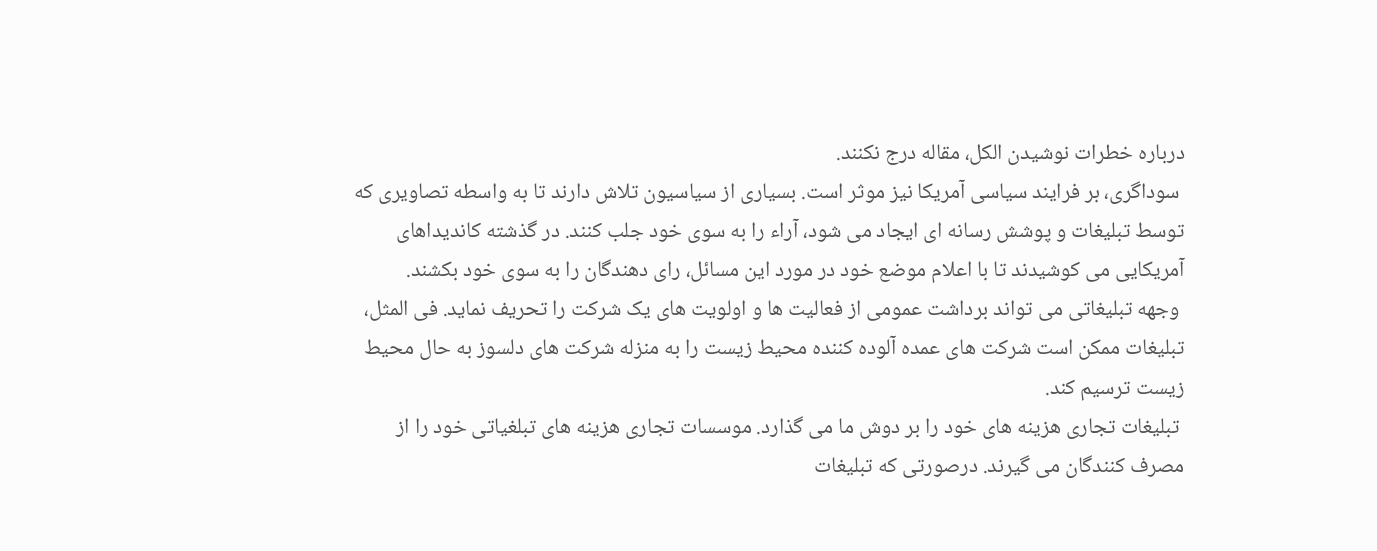درباره خطرات نوشیدن الکل، مقاله درج نکنند.
 سوداگری، بر فرایند سیاسی آمریکا نیز موثر است. بسیاری از سیاسیون تلاش دارند تا به واسطه تصاویری که توسط تبلیغات و پوشش رسانه ای ایجاد می شود، آراء را به سوی خود جلب کنند. در گذشته کاندیداهای آمریکایی می کوشیدند تا با اعلام موضع خود در مورد این مسائل، رای دهندگان را به سوی خود بکشند.
 وجهه تبلیغاتی می تواند برداشت عمومی از فعالیت ها و اولویت های یک شرکت را تحریف نماید. فی المثل، تبلیغات ممکن است شرکت های عمده آلوده کننده محیط زیست را به منزله شرکت های دلسوز به حال محیط زیست ترسیم کند.
 تبلیغات تجاری هزینه های خود را بر دوش ما می گذارد. موسسات تجاری هزینه های تبلغیاتی خود را از مصرف کنندگان می گیرند. درصورتی که تبلیغات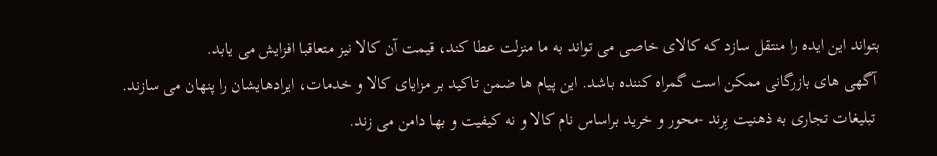بتواند این ایده را منتقل سازد که کالای خاصی می تواند به ما منزلت عطا کند، قیمت آن کالا نیز متعاقبا افزایش می یابد.
 آگهی های بازرگانی ممکن است گمراه کننده باشد. این پیام ها ضمن تاکید بر مزایای کالا و خدمات، ایرادهایشان را پنهان می سازند.
 تبلیغات تجاری به ذهنیت بِرند -محور و خرید براساس نام کالا و نه کیفیت و بها دامن می زند.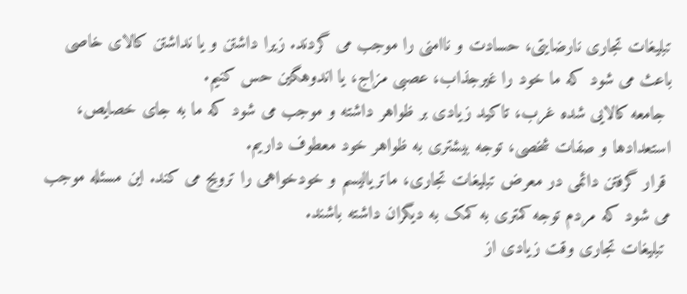تبلیغات تجاری نارضایتی، حسادت و ناامنی را موجب می گردند. زیرا داشتن و یا نداشتن کالای خاصی باعث می شود که ما خود را غیرجذاب، عصبی مزاج، یا اندوهگین حس کنیم.
 جامعه کالایی شده غرب، تاکید زیادی بر ظواهر داشته و موجب می شود که ما به جای خصایص، استعدادها و صفات شخصی، توجه بیشتری به ظواهر خود معطوف داریم.
 قرار گرفتن دائمی در معرض تبلیغات تجاری، ماتریالیسم و خودخواهی را ترویج می کند. این مسئله موجب می شود که مردم توجه کمتری به کمک به دیگران داشته باشند.
 تبلیغات تجاری وقت زیادی از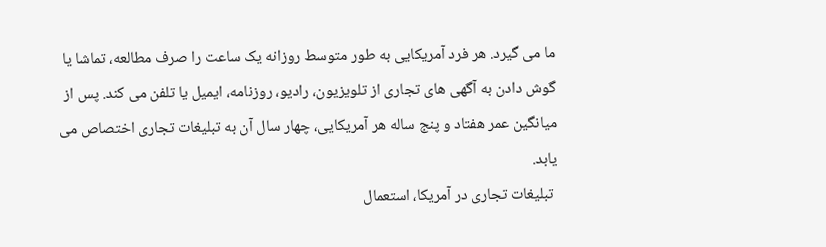ما می گیرد. هر فرد آمریکایی به طور متوسط روزانه یک ساعت را صرف مطالعه، تماشا یا گوش دادن به آگهی های تجاری از تلویزیون، رادیو، روزنامه، ایمیل یا تلفن می کند. پس از میانگین عمر هفتاد و پنج ساله هر آمریکایی، چهار سال آن به تبلیغات تجاری اختصاص می یابد.
 تبلیغات تجاری در آمریکا، استعمال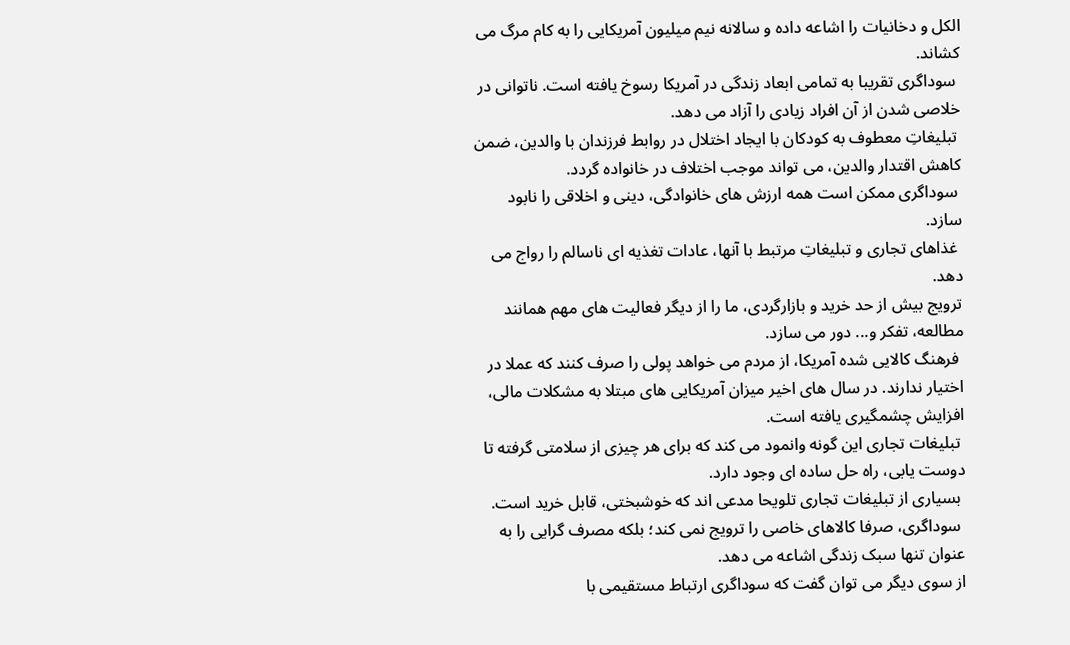الکل و دخانیات را اشاعه داده و سالانه نیم میلیون آمریکایی را به کام مرگ می کشاند.
 سوداگری تقریبا به تمامی ابعاد زندگی در آمریکا رسوخ یافته است. ناتوانی در خلاصی شدن از آن افراد زیادی را آزاد می دهد.
 تبلیغاتِ معطوف به کودکان با ایجاد اختلال در روابط فرزندان با والدین، ضمن کاهش اقتدار والدین، می تواند موجب اختلاف در خانواده گردد.
 سوداگری ممکن است همه ارزش های خانوادگی، دینی و اخلاقی را نابود سازد.
 غذاهای تجاری و تبلیغاتِ مرتبط با آنها، عادات تغذیه ای ناسالم را رواج می دهد.
ترویج بیش از حد خرید و بازارگردی، ما را از دیگر فعالیت های مهم همانند مطالعه، تفکر و... دور می سازد.
 فرهنگ کالایی شده آمریکا، از مردم می خواهد پولی را صرف کنند که عملا در اختیار ندارند. در سال های اخیر میزان آمریکایی های مبتلا به مشکلات مالی، افزایش چشمگیری یافته است.
 تبلیغات تجاری این گونه وانمود می کند که برای هر چیزی از سلامتی گرفته تا دوست یابی، راه حل ساده ای وجود دارد.
 بسیاری از تبلیغات تجاری تلویحا مدعی اند که خوشبختی، قابل خرید است.
 سوداگری، صرفا کالاهای خاصی را ترویج نمی کند؛ بلکه مصرف گرایی را به عنوان تنها سبک زندگی اشاعه می دهد.
از سوی دیگر می توان گفت که سوداگری ارتباط مستقیمی با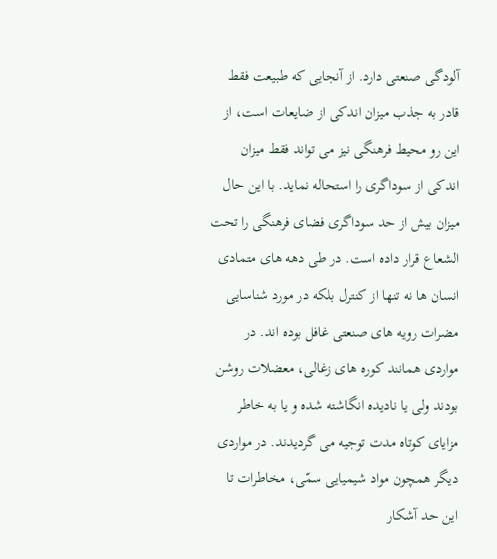آلودگی صنعتی دارد. از آنجایی که طبیعت فقط قادر به جذب میزان اندکی از ضایعات است، از این رو محیط فرهنگی نیز می تواند فقط میزان اندکی از سوداگری را استحاله نماید. با این حال میزان بیش از حد سوداگری فضای فرهنگی را تحت الشعاع قرار داده است. در طی دهه های متمادی انسان ها نه تنها از کنترل بلکه در مورد شناسایی مضرات رویه های صنعتی غافل بوده اند. در مواردی همانند کوره های زغالی، معضلات روشن بودند ولی یا نادیده انگاشته شده و یا به خاطر مزایای کوتاه مدت توجیه می گردیدند. در مواردی دیگر همچون مواد شیمیایی سمّی، مخاطرات تا این حد آشکار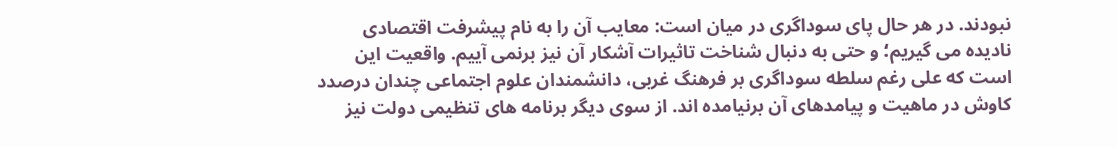نبودند. در هر حال پای سوداگری در میان است: معایب آن را به نام پیشرفت اقتصادی نادیده می گیریم؛ و حتی به دنبال شناخت تاثیرات آشکار آن نیز برنمی آییم. واقعیت این است که علی رغم سلطه سوداگری بر فرهنگ غربی، دانشمندان علوم اجتماعی چندان درصدد کاوش در ماهیت و پیامدهای آن برنیامده اند. از سوی دیگر برنامه های تنظیمی دولت نیز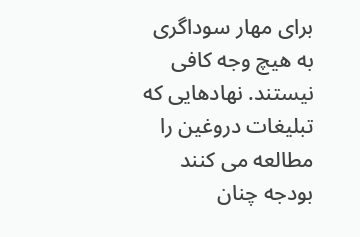برای مهار سوداگری به هیچ وجه کافی نیستند. نهادهایی که تبلیغات دروغین را مطالعه می کنند بودجه چنان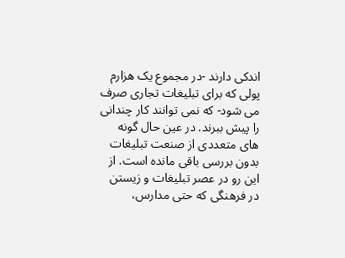اندکی دارند -در مجموع یک هزارم پولی که برای تبلیغات تجاری صرف می شود- که نمی توانند کار چندانی را پیش ببرند. در عین حال گونه های متعددی از صنعت تبلیغات بدون بررسی باقی مانده است. از این رو در عصر تبلیغات و زیستن در فرهنگی که حتی مدارس،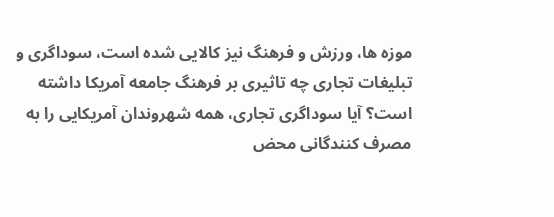موزه ها، ورزش و فرهنگ نیز کالایی شده است، سوداگری و تبلیغات تجاری چه تاثیری بر فرهنگ جامعه آمریکا داشته است؟ آیا سوداگری تجاری، همه شهروندان آمریکایی را به مصرف کنندگانی محض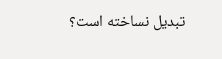تبدیل نساخته است؟